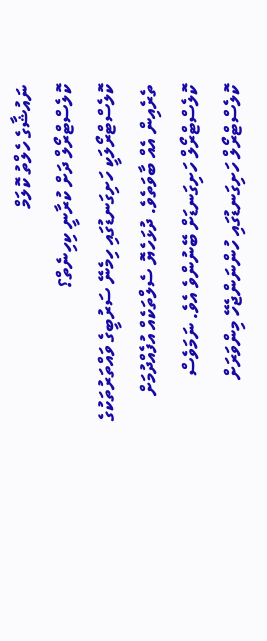ނައުޝާގެ ހެލްތު ކޮލަމް
ކޮލެސްޓްރޯލް ދަށް ކުރާނީ ކިހިނެތް؟
ކޮލެސްޓްރޯލަކީ ހަށިގަނޑުގައި ހިމެނޭ ސަރުބީގެ ވައްތަރުތަކުގެ ތެރެއިން އެއް ބާވަތެވެ. ދުޅަހެޔޮ ސެލްތަކެއް އުފެއްދުމަށް ކޮލެސްޓްރޯލް ހަށިގަނޑަށް ބޭނުންވެ އެވެ. ނަމަވެސް ކޮލެސްޓްރޯލް ހަށިގަނޑުގައި ހުންނަންޖެހޭ މިންވަރަށް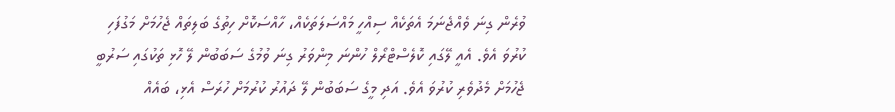ވުރެން ގިނަ ވެއްޖެނަމަ އެތަކެއް ސިއްހީ މައްސަލަތަކެއް، ހާއްސަކޮށް ހިތުގެ ބަލިތައް ޖެހުމަށް މަގުފަހި ކުރުވަ އެވެ. އެއީ ލޭގައި ކޮލެސްޓްރޯލް ހުންނަ މިންވަރު ގިނަ ވުމުގެ ސަބަބުން ލޭ ހޮޅި ތަކުގައި ސަރުބީ ޖެހުމަށް މެދުވެރި ކުރުވަ އެވެ. އަދި މީގެ ސަބަބުން ލޭ ދައުރު ކުރުމަށް ހުރަސް އެޅި، ބައެއް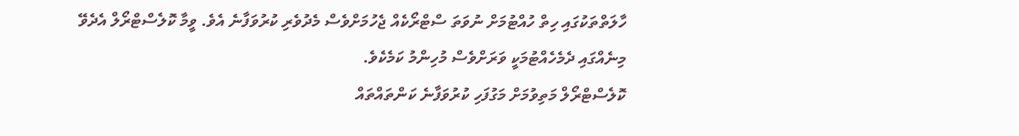ހާލަތްތަކުގައި ހިތް ހުއްޓުމަށް ނުވަތަ ސްޓްރޯކެއް ޖެހުމަށްވެސް މެދުވެރި ކުރުވަފާނެ އެވެ. ވީމާ ކޮލެސްޓްރޯލް އެދެވޭ މިނެއްގައި ދެމެހެއްޓުމަކީ ވަރަށްވެސް މުހިންމު ކަމެކެވެ.
ކޮލެސްޓްރޯލް މަތިވުމަށް މަގުފަހި ކުރުވަފާނެ ކަންތައްތައް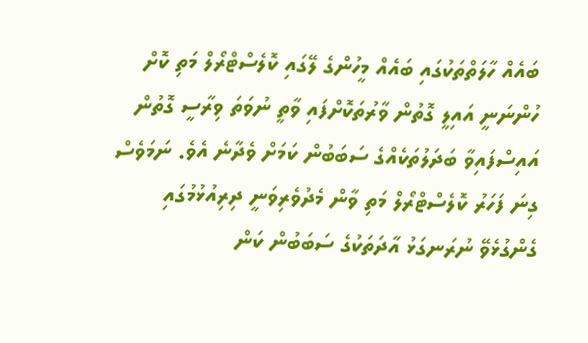ބައެއް ހާލަތްތަކުގައި ބައެއް މީހުންގެ ލޭގައި ކޮލެސްޓްރޯލް މަތި ކޮށް ހުންނަނީ އައިލީ ގޮތުން ވާރުތަކޮށްފައި ވާތީ ނުވަތަ ވިރާސީ ގޮތުން އައިސްފައިވާ ބަދަލުތަކެއްގެ ސަބަބުން ކަމަށް ވެދާނެ އެވެ. ނަމަވެސް ގިނަ ފަހަރު ކޮލެސްޓްރޯލް މަތި ވާން މެދުވެރިވަނީ ދިރިއުޅުމުގައި ގެންގުޅެވޭ ނުރަނގަޅު އާދަތަކުގެ ސަބަބުން ކަން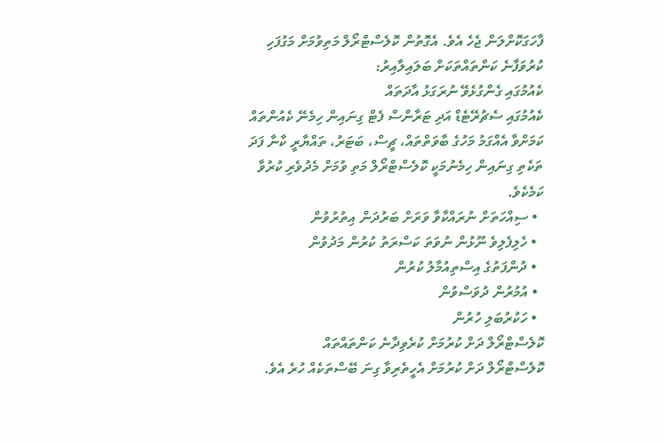ފާހަގަކޮށްލަން ޖެހެ އެވެ. އެގޮތުން ކޮލެސްޓްރޯލް މަތިވުމަށް މަގުފަހި ކުރުވަފާނެ ކަންތައްތަކަށް ބަލައިލާއިރު:
ކެއުމުގައި ގެންގުޅެވޭ ނުރަގަޅު އާދަތައް
ކެއުމުގައި ސެޗުރޭޓެޑް އަދި ޓަރާންސް ފެޓް ގިނައިން ހިމެނޭ ކެއުންތައް ކަމަށްވާ އެއްގަމު މަހުގެ ބާވަތްތައް، ޗީސް، ބަޓަރު، ތައްޔާރީ ކާނާ ފަދަ ތަކެތި ގިނައިން ހިމެނުމަކީ ކޮލެސްޓްރޯލް މަތި ވުމަށް މެދުވެރި ކުރުވާ ކަމެކެވެ.
  • ސިއްހަތަށް ނުރައްކާވާ ވަރަށް ބަރުދަން އިތުރުވުން
  • ހެލިފެލިވެ ނޫޅުން ނުވަތަ ކަސްރަތު ކުރުން މަދުވުން
  • ދުންފަތުގެ އިސްތިއުމާލު ކުރުން
  • އުމުރުން ދުވަސްވުން
  • ހަކުރުބަލި ހުރުން
ކޮލެސްޓްރޯލް ދަށް ކުރުމަށް ކުރެވިދާނެ ކަންތައްތައް
ކޮލެސްޓްރޯލް ދަށް ކުރުމަށް އެހީތެރިވާ ގިނަ ބޭސްތަކެއް ހުރެ އެވެ.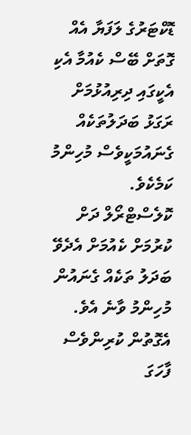ޑޮކްޓަރުގެ ލަފަޔާ އެއް ގޮތަށް ބޭސް ކެއުމާ އެކި އެކީގައި ދިރިއުޅުމަށް ރަގަޅު ބަދަލުތަކެއް ގެނައުމަކީވެސް މުހިންމު ކަމެކެވެ.
ކޮލެސްޓްރޯލް ދަށް ކުރުމަށް ކެއުމަށް އެދެވޭ ބަދަލު ތަކެއް ގެނައުން މުހިންމު ވާނެ އެވެ. އެގޮތުން ކުރިންވެސް ފާހަގަ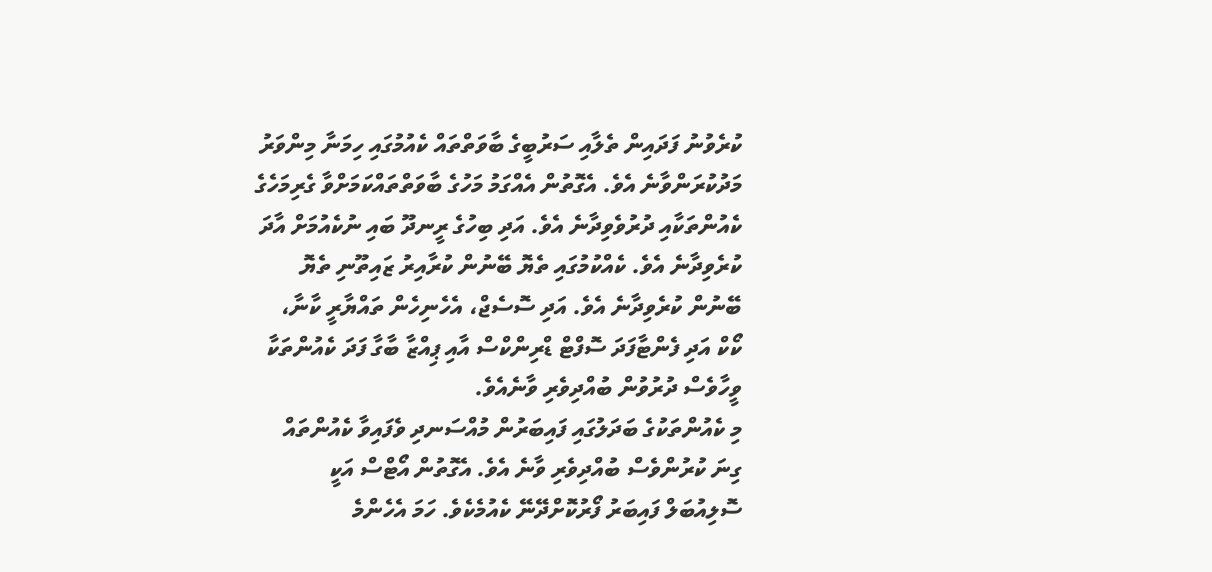ކުރެވުނު ފަދައިން ތެލާއި ސަރުބީގެ ބާވަތްތައް ކެއުމުގައި ހިމަނާ މިންވަރު މަދުކުރަންވާނެ އެވެ. އެގޮތުން އެއްގަމު މަހުގެ ބާވަތްތައްކަމަށްވާ ގެރިމަހެގެ ކެއުންތަކާއި ދުރުވެވިދާނެ އެވެ. އަދި ބިހުގެ ރީނދޫ ބައި ނުކެއުމަށް އާދަ ކުރެވިދާނެ އެވެ. ކެއްކުމުގައި ތެޔޮ ބޭނުން ކުރާއިރު ޒައިތޫނި ތެޔޮ ބޭނުން ކުރެވިދާނެ އެވެ. އަދި ސޮސެޖް، އެހެނިހެން ތައްޔާރީ ކާނާ، ކޯކް އަދި ފެންޓާފަދަ ސޮފްޓް ޑްރިންކްސް އާއި ޕިއްޒާ ބާގާ ފަދަ ކެއުންތަކާ ވީހާވެސް ދުރުވުން ބުއްދިވެރި ވާނެއެވެ.
މި ކެއުންތަކުގެ ބަދަލުގައި ފައިބަރުން މުއްސަނދި ވެފައިވާ ކެއުންތައް ގިނަ ކުރުންވެސް ބުއްދިވެރި ވާނެ އެވެ. އެގޮތުން އޯޓްސް އަކީ ސޮލިއުބަލް ފައިބަރު ފޯރުކޮށްދޭނޭ ކެއުމެކެވެ. ހަމަ އެހެންމެ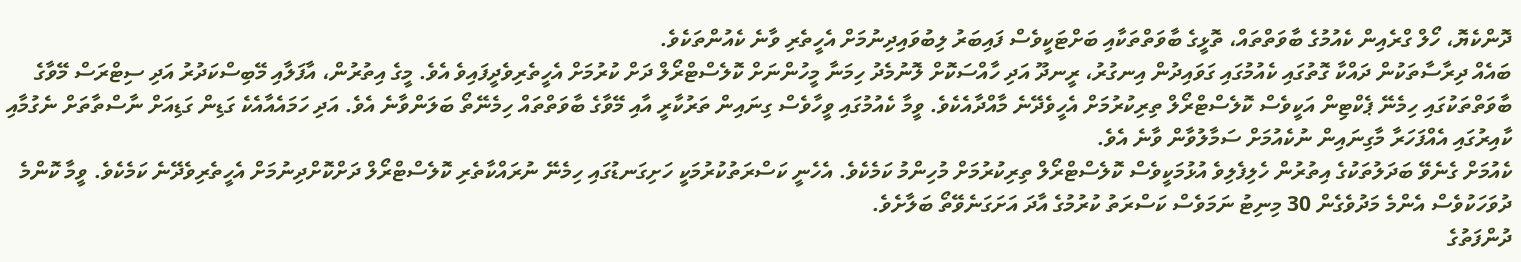ދޮންކެޔޮ، ހޯލް ގްރެއިން ކެއުމުގެ ބާވަތްތައް، ތޮޅީގެ ބާވަތްތަކާއި ބަށްޓަކީވެސް ފައިބަރު ލިބުވައިދިނުމަށް އެހީތެރި ވާނެ ކެއުންތަކެވެ.
ބައެއް ދިރާސާތަކުން ދައްކާ ގޮތުގައި ކެއުމުގައި ގަވައިދުން އިނގުރު، ރީނދޫ އަދި ހާއްސަކޮށް ލޮނުމެދު ހިމަނާ މީހުންނަށް ކޮލެސްޓްރޯލް ދަށް ކުރުމަށް އެހީތެރިވެދީފައިވެ އެވެ. މީގެ އިތުރުން، އާފަލާއި މޭބިސްކަދުރު އަދި ސިޓްރަސް މޭވާގެ ބާވަތްތަކުގައި ހިމެނޭ ޕެކްޓިން އަކީވެސް ކޮލެސްޓްރޯލް ތިރިކުރުމަށް އެހީވެދޭނެ މާއްދާއެކެވެ. ވީމާ ކެއުމުގައި ވީހާވެސް ގިނައިން ތަރުކާރީ އާއި މޭވާގެ ބާވަތްތައް ހިމެނޭތޯ ބަލަންވާނެ އެވެ. އަދި ހަމައެއާއެކެ ގަޑިން ގަޑިއަށް ނާސްތާތަށް ނެގުމާއި ކާއިރުގައި އެއްފަހަރާ މާގިނައިން ނުކެއުމަށް ސަމާލުވާން ވާނެ އެވެ.
ކެއުމަށް ގެނެވޭ ބަދަލުތަކުގެ އިތުރުން ހެލިފެލިވެ އުޅުމަކީވެސް ކޮލެސްޓްރޯލް ތިރިކުރުމަށް މުހިންމު ކަމެކެވެ. އެހެނީ ކަސްރަތުކުރުމަކީ ހަށިގަނޑުގައި ހިމެނޭ ނުރައްކާތެރި ކޮލެސްޓްރޯލް ދަށްކޮށްދިނުމަށް އެހީތެރިވެދޭނެ ކަމެކެވެ. ވީމާ ކޮންމެ ދުވަހަކުވެސް އެންމެ މަދުވެގެން 30 މިނިޓު ނަމަވެސް ކަސްރަތު ކުރުމުގެ އާދަ އަށަގަނެވޭތޯ ބަލާށެވެ.
ދުންފަތުގެ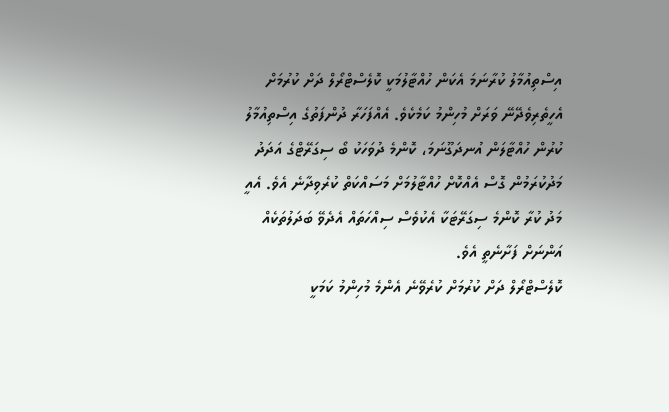އިސްތިއުމާލު ކުރާނަމަ އެކަން ހުއްޓާލުމަކީ ކޮލެސްޓްރޯލް ދަށް ކުރުމަށް އެހީތެރިވެދޭނޭ ވަރަށް މުހިންމު ކަމެކެވެ. އެއްފަހަރާ ދުންފަތުގެ އިސްތިއުމާލު ކުރުން ހުއްޓާލަން އުނދަގޫނަމަ، ކޮންމެ ދުވަހަކު ބޯ ސިގަރޭޓްގެ އަދަދު މަދުކުރަމުން ގޮސް އެއްކޮށް ހުއްޓާލުމަށް މަސައްކަތް ކުރެވިދާނެ އެވެ. އެއީ މަދު ކުރާ ކޮންމެ ސިގަރޭޓަކާ އެކުވެސް ސިއްހަތައް އެދެވޭ ބަދަލުތަކެއް އަންނަށް ފަށާނެތީ އެވެ.
ކޮލެސްޓްރޯލް ދަށް ކުރުމަށް ކުރެވޭނެ އެންމެ މުހިންމު ކަމަކީ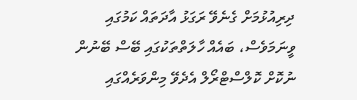ދިރިއުޅުމަށް ގެނެވޭ ރަގަޅު އާދަތައް ކަމުގައި ވީނަމަވެސް، ބައެއް ހާލަތްތަކުގައި ބޭސް ބޭނުން ނުކޮށް ކޮލްސްޓްރޯލް އެދެވޭ މިންވަރެއްގައި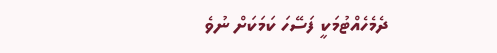ދެމެހެއްޓުމަކީ ފަސޭހަ ކަމަކަށް ނުވެ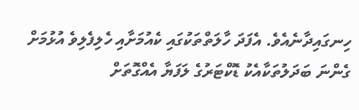ހިނގައިދާނެއެވެ. އެފަދަ ހާލަތްތަކުގައި ކެއުމަށާއި ހެލިފެލިވެ އުޅުމަށް ގެންނަ ބަދަލުތަކާއެކު ޑޮކްޓަރުގެ ލަފަޔާ އެއްގޮތަށް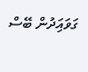ގަވައަިދުން ބޭސް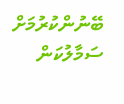ބޭނުންކުރުމަށް ސަމާލުކަން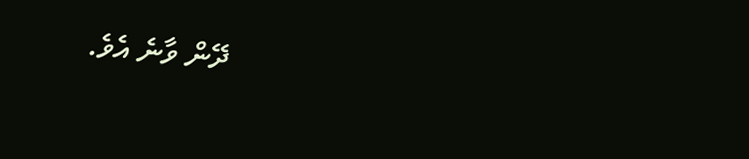ދޭން ވާނެ އެވެ.